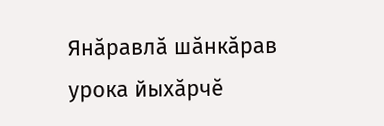Янăравлă шăнкăрав урока йыхăрчĕ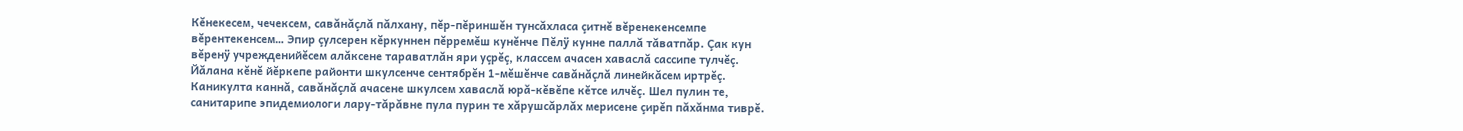Кĕнекесем, чечексем, савăнăçлă пăлхану, пĕр-пĕриншĕн тунсăхласа çитнĕ вĕренекенсемпе вĕрентекенсем… Эпир çулсерен кĕркуннен пĕрремĕш кунĕнче Пĕлÿ кунне паллă тăватпăр. Çак кун вĕренÿ учрежденийĕсем алăксене тараватлăн яри уçрĕç, классем ачасен хаваслă сассипе тулчĕç.
Йăлана кĕнĕ йĕркепе районти шкулсенче сентябрĕн 1-мĕшĕнче савăнăçлă линейкăсем иртрĕç. Каникулта каннă, савăнăçлă ачасене шкулсем хаваслă юрă-кĕвĕпе кĕтсе илчĕç. Шел пулин те, санитарипе эпидемиологи лару-тăрăвне пула пурин те хăрушсăрлăх мерисене çирĕп пăхăнма тиврĕ.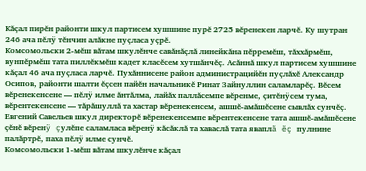Кăçал пирĕн районти шкул партисем хушшине пурĕ 2725 вĕренекен ларчĕ. Ку шутран 246 ача пĕлÿ тĕнчин алăкне пуçласа уçрĕ.
Комсомольски 2-мĕш вăтам шкулĕнче савăнăçлă линейкăна пĕрремĕш, тăххăрмĕш, вунпĕрмĕш тата пиллĕкмĕш кадет класĕсем хутшăнчĕç. Асăннă шкул партисем хушшине кăçал 46 ача пуçласа ларчĕ. Пухăннисене район администрацийĕн пуçлăхĕ Александр Осипов, районти шалти ĕçсен пайĕн начальникĕ Ринат Зайнуллин саламларĕç. Вĕсем вĕренекенсене — пĕлÿ илме ăнтăлма, лайăх паллăсемпе вĕренме, çитĕнÿсем тума, вĕрентекенсене — тăрăшуллă та хастар вĕренекенсем, ашшĕ-амăшĕсене сывлăх сунчĕç.
Евгений Савельев шкул директорĕ вĕренекенсемпе вĕрентекенсене тата ашшĕ-амăшĕсене çĕнĕ вĕренÿ çулĕпе саламласа вĕренÿ кăсăклă та хаваслă тата яваплă ĕç пулнине палăртрĕ, паха пĕлÿ илме сунчĕ.
Комсомольски 1-мĕш вăтам шкулĕнче кăçал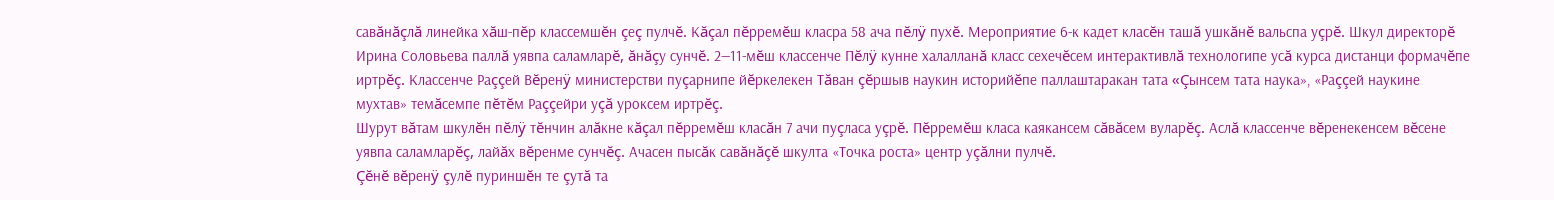савăнăçлă линейка хăш-пĕр классемшĕн çеç пулчĕ. Кăçал пĕрремĕш класра 58 ача пĕлÿ пухĕ. Мероприятие 6-к кадет класĕн ташă ушкăнĕ вальспа уçрĕ. Шкул директорĕ Ирина Соловьева паллă уявпа саламларĕ, ăнăçу сунчĕ. 2—11-мĕш классенче Пĕлÿ кунне халалланă класс сехечĕсем интерактивлă технологипе усă курса дистанци формачĕпе иртрĕç. Классенче Раççей Вĕренÿ министерстви пуçарнипе йĕркелекен Тăван çĕршыв наукин историйĕпе паллаштаракан тата «Çынсем тата наука», «Раççей наукине мухтав» темăсемпе пĕтĕм Раççейри уçă уроксем иртрĕç.
Шурут вăтам шкулĕн пĕлÿ тĕнчин алăкне кăçал пĕрремĕш класăн 7 ачи пуçласа уçрĕ. Пĕрремĕш класа каякансем сăвăсем вуларĕç. Аслă классенче вĕренекенсем вĕсене уявпа саламларĕç, лайăх вĕренме сунчĕç. Ачасен пысăк савăнăçĕ шкулта «Точка роста» центр уçăлни пулчĕ.
Çĕнĕ вĕренÿ çулĕ пуриншĕн те çутă та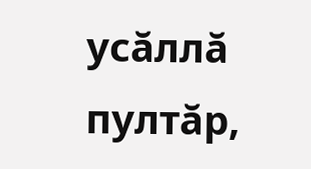усăллă пултăр,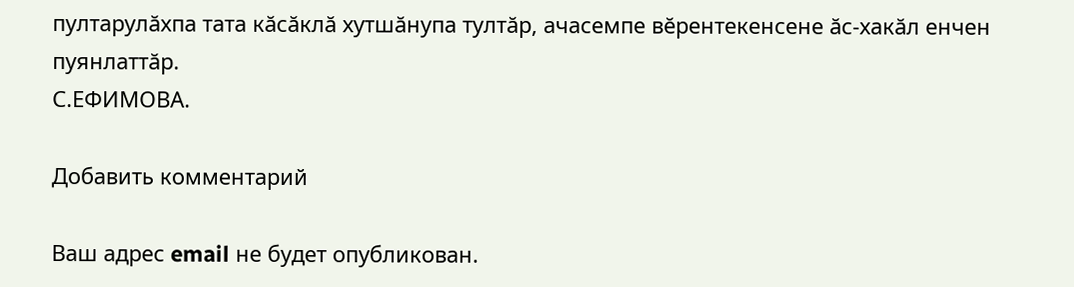пултарулăхпа тата кăсăклă хутшăнупа тултăр, ачасемпе вĕрентекенсене ăс-хакăл енчен пуянлаттăр.
С.ЕФИМОВА.

Добавить комментарий

Ваш адрес email не будет опубликован.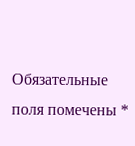Обязательные поля помечены *